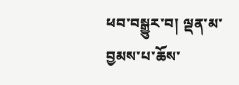ཕབ་བསྒྱུར་བ། ལྡན་མ་བྱམས་པ་ཆོས་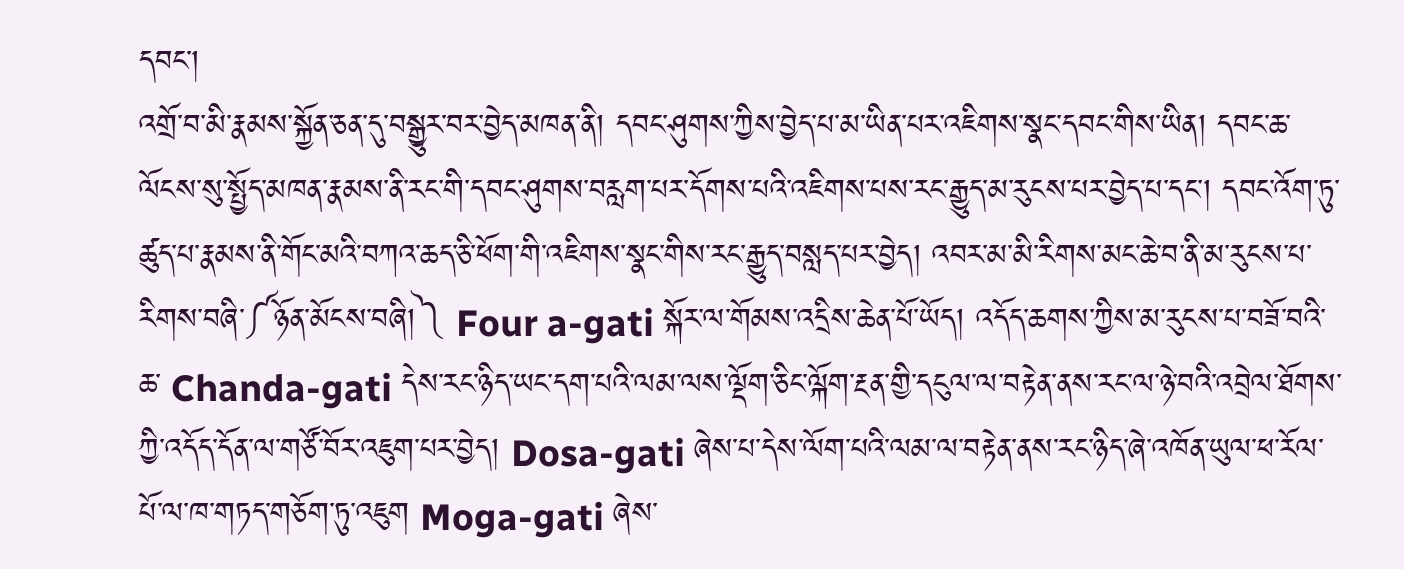དབང་།
འགྲོ་བ་མི་རྣམས་སྐྱོན་ཅན་དུ་བསྒྱུར་བར་བྱེད་མཁན་ནི། དབང་ཤུགས་ཀྱིས་བྱེད་པ་མ་ཡིན་པར་འཇིགས་སྣང་དབང་གིས་ཡིན། དབང་ཆ་ལོངས་སུ་སྤྱོད་མཁན་རྣམས་ནི་རང་གི་དབང་ཤུགས་བརླག་པར་དོགས་པའི་འཇིགས་པས་རང་རྒྱུད་མ་རུངས་པར་བྱེད་པ་དང་། དབང་འོག་ཏུ་ཚུད་པ་རྣམས་ནི་གོང་མའི་བཀའ་ཆད་ཅི་ཕོག་གི་འཇིགས་སྣང་གིས་རང་རྒྱུད་བསླད་པར་བྱེད། འབར་མ་མི་རིགས་མང་ཆེ་བ་ནི་མ་རུངས་པ་རིགས་བཞི་༼ཉོན་མོངས་བཞི།༽ Four a-gati སྐོར་ལ་གོམས་འདྲིས་ཆེན་པོ་ཡོད། འདོད་ཆགས་ཀྱིས་མ་རུངས་པ་བཟོ་བའི་ཆ་ Chanda-gati དེས་རང་ཉིད་ཡང་དག་པའི་ལམ་ལས་ལྡོག་ཅིང་ལྐོག་རྔན་གྱི་དངུལ་ལ་བརྟེན་ནས་རང་ལ་ཉེ་བའི་འབྲེལ་ཐོགས་ཀྱི་འདོད་དོན་ལ་གཙོ་བོར་འཇུག་པར་བྱེད། Dosa-gati ཞེས་པ་དེས་ལོག་པའི་ལམ་ལ་བརྟེན་ནས་རང་ཉིད་ཞེ་འཁོན་ཡུལ་ཕ་རོལ་པོ་ལ་ཁ་གཏད་གཅོག་ཏུ་འཇུག Moga-gati ཞེས་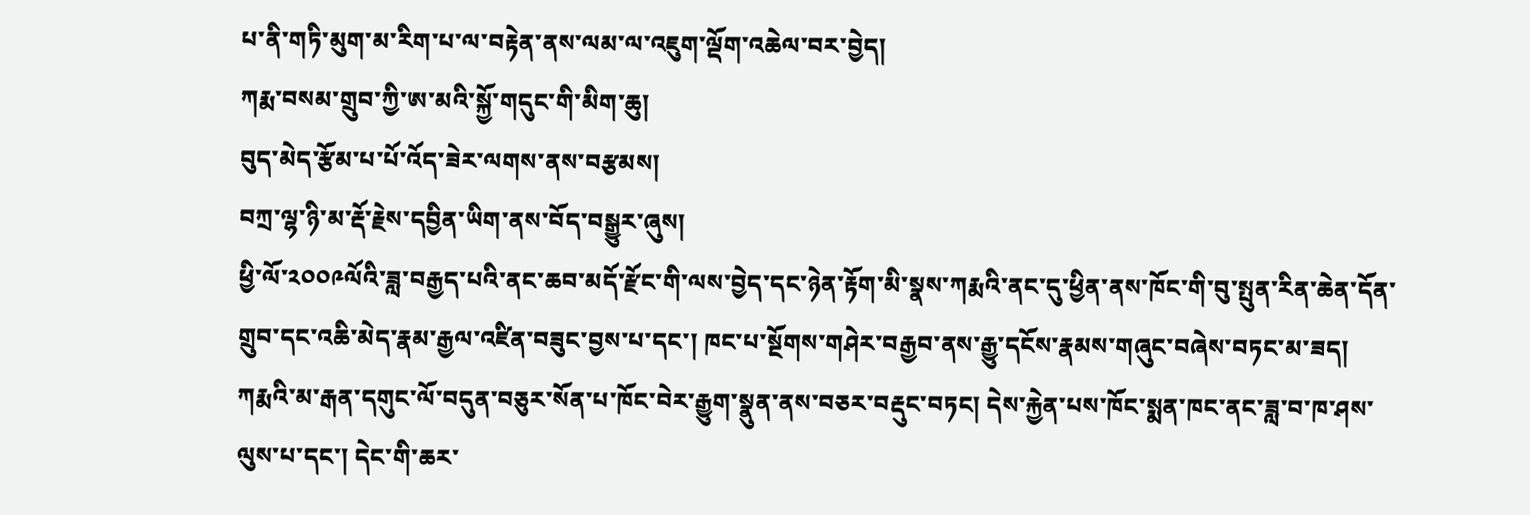པ་ནི་གཏི་མུག་མ་རིག་པ་ལ་བརྟེན་ནས་ལམ་ལ་འཇུག་ལྡོག་འཆེལ་བར་བྱེད།
ཀརྨ་བསམ་གྲུབ་ཀྱི་ཨ་མའི་སྐྱོ་གདུང་གི་མིག་ཆུ།
བུད་མེད་རྩོམ་པ་པོ་འོད་ཟེར་ལགས་ནས་བརྩམས།
བཀྲ་ལྷ་ཉི་མ་རྡོ་རྗེས་དབྱིན་ཡིག་ནས་བོད་བསྒྱུར་ཞུས།
ཕྱི་ལོ་༢༠༠༩ལོའི་ཟླ་བརྒྱད་པའི་ནང་ཆབ་མདོ་རྫོང་གི་ལས་བྱེད་དང་ཉེན་རྟོག་མི་སྣས་ཀརྨའི་ནང་དུ་ཕྱིན་ནས་ཁོང་གི་བུ་སྤུན་རིན་ཆེན་དོན་གྲུབ་དང་འཆི་མེད་རྣམ་རྒྱལ་འཛིན་བཟུང་བྱས་པ་དང་། ཁང་པ་སྔོགས་གཤེར་བརྒྱབ་ནས་རྒྱུ་དངོས་རྣམས་གཞུང་བཞེས་བཏང་མ་ཟད། ཀརྨའི་མ་རྒན་དགུང་ལོ་བདུན་བཅུར་སོན་པ་ཁོང་བེར་རྒྱུག་སྣུན་ནས་བཅར་བརྡུང་བཏང། དེས་རྐྱེན་པས་ཁོང་སྨན་ཁང་ནང་ཟླ་བ་ཁ་ཤས་ལུས་པ་དང་། དེང་གི་ཆར་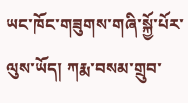ཡང་ཁོང་གཟུགས་གཞི་སྐྱོ་པོར་ལུས་ཡོད། ཀརྨ་བསམ་གྲུབ་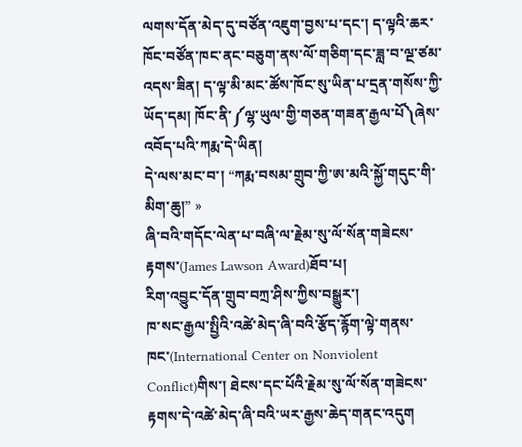ལགས་དོན་མེད་དུ་བཙོན་འཇུག་བྱས་པ་དང་། ད་ལྟའི་ཆར་ཁོང་བཙོན་ཁང་ནང་བཅུག་ནས་ལོ་གཅིག་དང་ཟླ་བ་ལྔ་ཙམ་འདས་ཟིན། ད་ལྟ་མི་མང་ཚོས་ཁོང་སུ་ཡིན་པ་དྲན་གསོས་ཀྱི་ཡོད་དམ། ཁོང་ནི་༼ལྷ་ཡུལ་གྱི་གཅན་གཟན་རྒྱལ་པོ༽ཞེས་འབོད་པའི་ཀརྨ་དེ་ཡིན།
དེ་ལས་མང་བ་། “ཀརྨ་བསམ་གྲུབ་ཀྱི་ཨ་མའི་སྐྱོ་གདུང་གི་མིག་ཆུ།” »
ཞི་བའི་གདོང་ལེན་པ་བཞི་ལ་རྗེམ་སུ་ལོ་སོན་གཟེངས་རྟགས་(James Lawson Award)ཐོབ་པ།
རིག་འབྱུང་དོན་གྲུབ་བཀྲ་ཤིས་ཀྱིས་བསྒྱུར་།
ཁ་སང་རྒྱལ་སྤྱིའི་འཚེ་མེད་ཞི་བའི་རྩོད་རྙོག་ལྟེ་གནས་ཁང་(International Center on Nonviolent Conflict)གིས་། ཐེངས་དང་པོའི་རྗེམ་སུ་ལོ་སོན་གཟེངས་རྟགས་དེ་འཚེ་མེད་ཞི་བའི་ཡར་རྒྱས་ཆེད་གནང་འདུག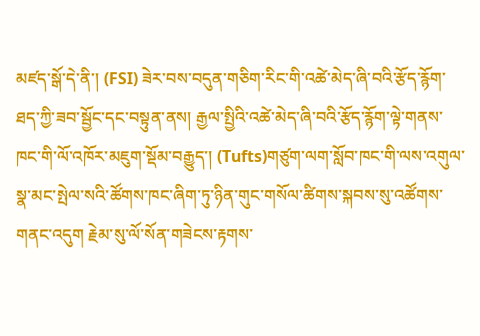མཛད་སྒོ་དེ་ནི་། (FSI) ཟེར་བས་བདུན་གཅིག་རིང་གི་འཚེ་མེད་ཞི་བའི་རྩོད་རྙོག་ཐད་ཀྱི་ཟབ་སྦྱོང་དང་བསྟུན་ནས། རྒྱལ་སྤྱིའི་འཚེ་མེད་ཞི་བའི་རྩོད་རྙོག་ལྟེ་གནས་ཁང་གི་ལོ་འཁོར་མཇུག་སྡོམ་བརྒྱུད་། (Tufts)གཙུག་ལག་སློབ་ཁང་གི་ལས་འགུལ་སྣ་མང་སྤེལ་སའི་ཚོགས་ཁང་ཞིག་ཏུ་ཉིན་གུང་གསོལ་ཚིགས་སྐབས་སུ་འཚོགས་གནང་འདུག རྗེམ་སུ་ལོ་སོན་གཟེངས་རྟགས་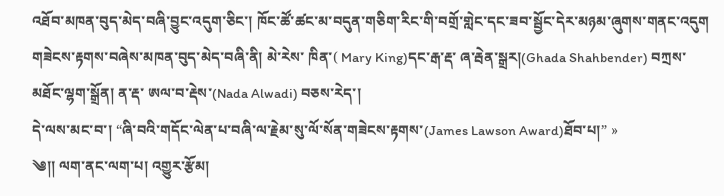འཐོབ་མཁན་བུད་མེད་བཞི་བྱུང་འདུག་ཅིང་། ཁོང་ཚོ་ཚང་མ་བདུན་གཅིག་རིང་གི་བགྲོ་གླེང་དང་ཟབ་སྦྱོང་དེར་མཉམ་ཞུགས་གནང་འདུག གཟེངས་རྟགས་བཞེས་མཁན་བུད་མེད་བཞི་ནི། མེ་རེས་ ཁིན་( Mary King)དང་རྒ་རྡ་ ཞ་རྦེན་སྒྲར།(Ghada Shahbender) བཀྲས་མཐོང་ལྷག་སྒྲོན། ན་རྡ་ ཨལ་བ་རྡེས་(Nada Alwadi) བཅས་རེད་།
དེ་ལས་མང་བ་། “ཞི་བའི་གདོང་ལེན་པ་བཞི་ལ་རྗེམ་སུ་ལོ་སོན་གཟེངས་རྟགས་(James Lawson Award)ཐོབ་པ།” »
༄།། ལག་ནང་ལག་པ། འགྱུར་རྩོམ།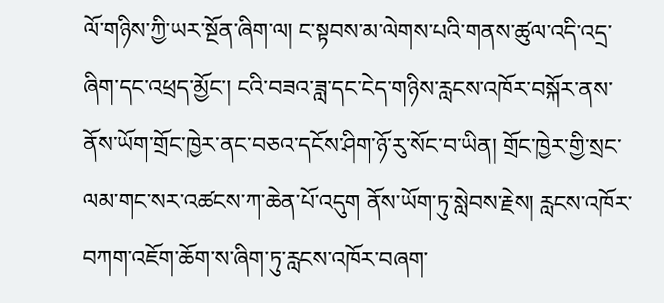ལོ་གཉིས་ཀྱི་ཡར་སྔོན་ཞིག་ལ། ང་སྟབས་མ་ལེགས་པའི་གནས་ཚུལ་འདི་འདྲ་ཞིག་དང་འཕྲད་མྱོང་། ངའི་བཟའ་ཟླ་དང་ངེད་གཉིས་རླངས་འཁོར་བསྐོར་ནས་ནོས་ཡོག་གྲོང་ཁྱེར་ནང་བཅའ་དངོས་ཤིག་ཉོ་རུ་སོང་བ་ཡིན། གྲོང་ཁྱེར་གྱི་སྲང་ལམ་གང་སར་འཚངས་ཀ་ཆེན་པོ་འདུག ནོས་ཡོག་ཏུ་སླེབས་རྗེས། རླངས་འཁོར་བཀག་འཇོག་ཆོག་ས་ཞིག་ཏུ་རླངས་འཁོར་བཞག་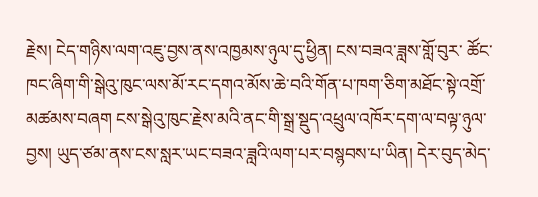རྗེས། ངེད་གཉིས་ལག་འཇུ་བྱས་ནས་འཁྱམས་ཉུལ་དུ་ཕྱིན། ངས་བཟའ་ཟླས་གློ་བུར་ ཚོང་ཁང་ཞིག་གི་སྒེའུ་ཁུང་ལས་མོ་རང་དགའ་མོས་ཆེ་བའི་གོན་པ་ཁག་ཅིག་མཐོང་སྟེ་འགྲོ་མཚམས་བཞག ངས་སྒེའུ་ཁུང་རྗེས་མའི་ནང་གི་སྒྲ་སྡུད་འཕྲུལ་འཁོར་དག་ལ་བལྟ་ཉུལ་བྱས། ཡུད་ཙམ་ནས་ངས་སླར་ཡང་བཟའ་ཟླའི་ལག་པར་བསྙབས་པ་ཡིན། དེར་བུད་མེད་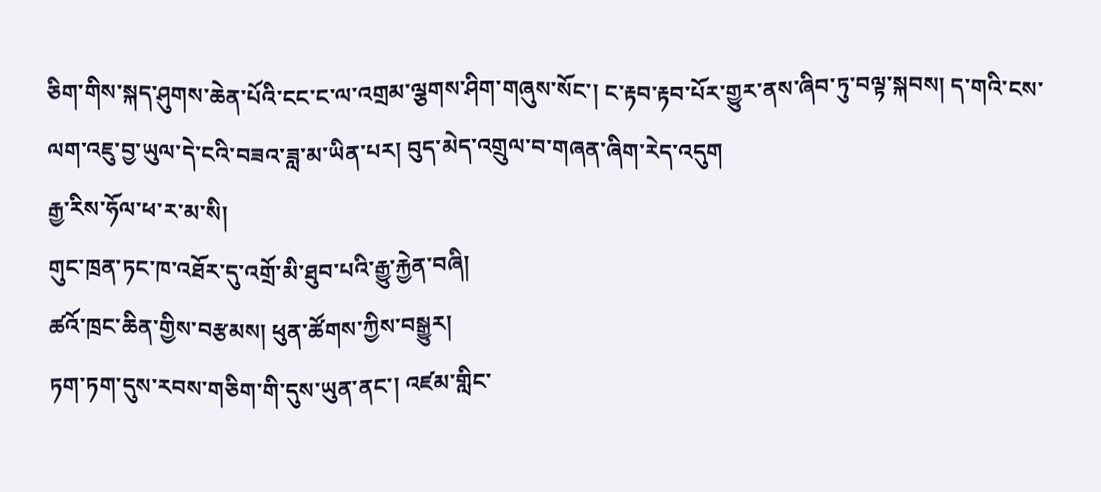ཅིག་གིས་སྐད་ཤུགས་ཆེན་པོའི་ངང་ང་ལ་འགྲམ་ལྕགས་ཤིག་གཞུས་སོང་། ང་རྟབ་རྟབ་པོར་གྱུར་ནས་ཞིབ་ཏུ་བལྟ་སྐབས། ད་གའི་ངས་ལག་འཇུ་བྱ་ཡུལ་དེ་ངའི་བཟའ་ཟླ་མ་ཡིན་པར། བུད་མེད་འགྲུལ་བ་གཞན་ཞིག་རེད་འདུག
རྒྱ་རིས་ཧོལ་ཕ་ར་མ་སི།
གུང་ཁྲན་ཏང་ཁ་འཐོར་དུ་འགྲོ་མི་ཐུབ་པའི་རྒྱུ་རྐྱེན་བཞི།
ཚའོ་ཁྲང་ཆིན་གྱིས་བརྩམས། ཕུན་ཚོགས་ཀྱིས་བསྒྱུར།
ཏག་ཏག་དུས་རབས་གཅིག་གི་དུས་ཡུན་ནང་། འཛམ་གླིང་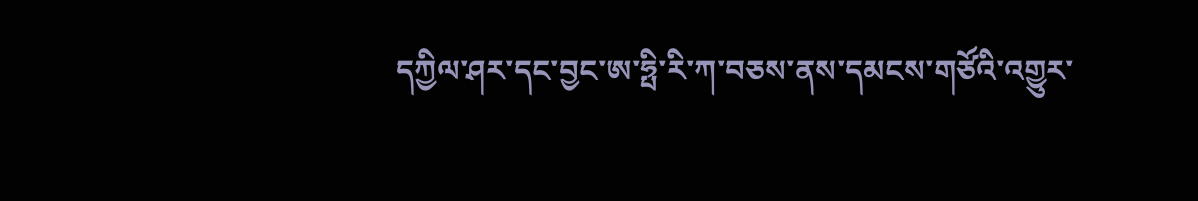དཀྱིལ་ཤར་དང་བྱང་ཨ་ཧྤི་རི་ཀ་བཅས་ནས་དམངས་གཙོའི་འགྱུར་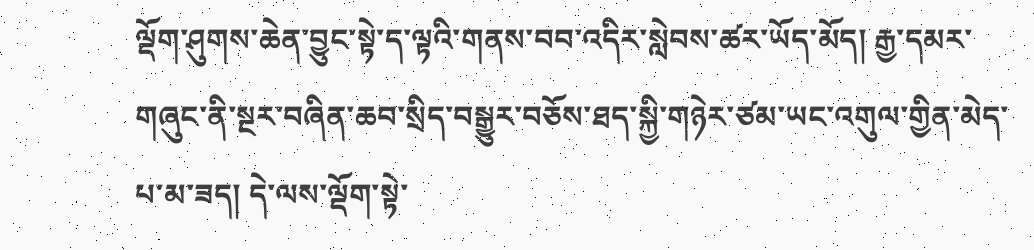ལྡོག་ཤུགས་ཆེན་བྱུང་སྟེ་ད་ལྟའི་གནས་བབ་འདིར་སླེབས་ཚར་ཡོད་མོད། རྒྱ་དམར་གཞུང་ནི་སྔར་བཞིན་ཆབ་སྲིད་བསྒྱུར་བཅོས་ཐད་སྐྱི་གཉེར་ཙམ་ཡང་འགུལ་གྱིན་མེད་པ་མ་ཟད། དེ་ལས་ལྡོག་སྟེ་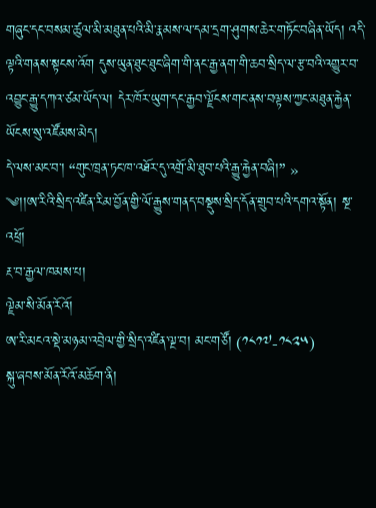གཞུང་དང་བསམ་ཚུལ་མི་མཐུན་པའི་མི་རྣམས་ལ་དམ་དྲག་ཤུགས་ཆེར་གཏོང་བཞིན་ཡོད། འདི་ལྟའི་གནས་སྟངས་འོག དུས་ཡུན་ཐུང་ཐུང་ཞིག་གི་ནང་རྒྱ་ནག་གི་ཆབ་སྲིད་ལ་རྩ་བའི་འགྱུར་བ་འབྱུང་རྒྱུ་དཀའ་ཙམ་ཡོད་ལ། དེར་ཁོར་ཡུག་དང་རྒྱབ་ལྗོངས་གང་ནས་བལྟས་ཀྱང་མཐུན་རྐྱེན་ཡོངས་སུ་འཛོམས་མེད།
དེ་ལས་མང་བ་། “གུང་ཁྲན་ཏང་ཁ་འཐོར་དུ་འགྲོ་མི་ཐུབ་པའི་རྒྱུ་རྐྱེན་བཞི།” »
༄།།ཨ་རིའི་སྲིད་འཛིན་རིམ་བྱོན་གྱི་ལོ་རྒྱུས་གནད་བསྡུས་སྲིད་དོན་གྲུབ་པའི་དགའ་སྟོན། སྔ་འཕྲོ།
རྔ་བ་རྒྱལ་ཁམས་པ།
ལྗེམ་སི་མོན་རོའོ།
ཨ་རི་མངའ་སྡེ་མཉམ་འབྲེལ་གྱི་སྲིད་འཛིན་ལྔ་བ། མང་གཙོ། (༡༨༡༧-༡༨༢༥)
སྐུ་ཞབས་མོན་རོའོ་མཆོག་ནི།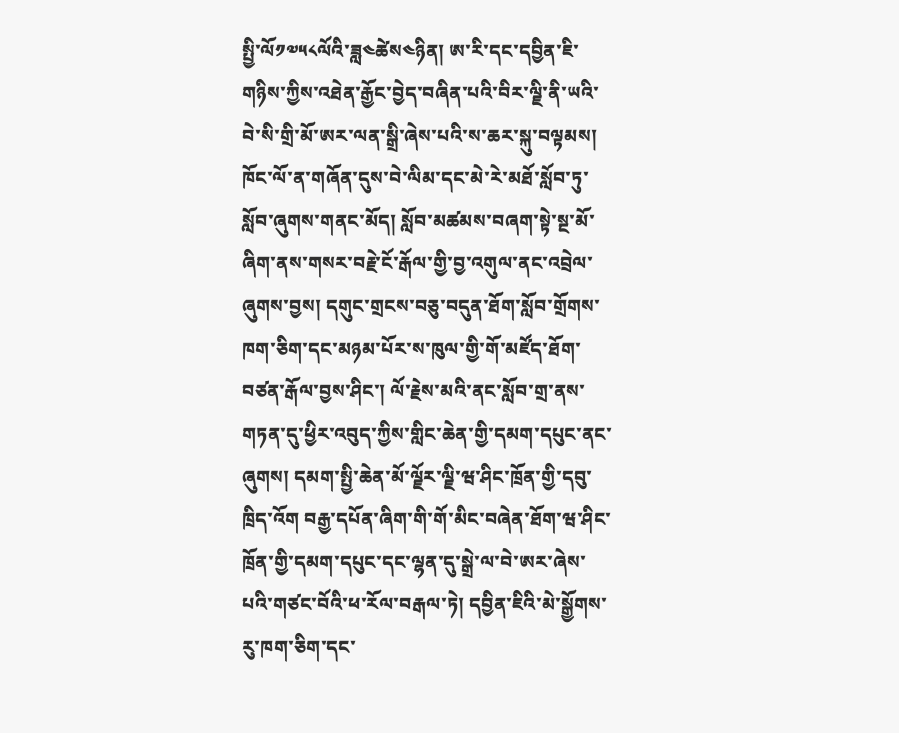སྤྱི་ལོ༡༧༥༨ལོའི་ཟླ༤ཚེས༤ཉིན། ཨ་རི་དང་དབྱིན་ཇི་གཉིས་ཀྱིས་འཐེན་རྒྱོང་བྱེད་བཞིན་པའི་བིར་ལྗི་ནི་ཡའི་བེ་སི་གྲི་མོ་ཨར་ལན་སྒྲི་ཞེས་པའི་ས་ཆར་སྐུ་བལྟམས། ཁོང་ལོ་ན་གཞོན་དུས་བེ་ལིམ་དང་མེ་རེ་མཐོ་སློབ་ཏུ་སློབ་ཞུགས་གནང་མོད། སློབ་མཚམས་བཞག་སྟེ་སྔ་མོ་ཞིག་ནས་གསར་བརྗེ་ངོ་རྒོལ་གྱི་བྱ་འགུལ་ནང་འབྲེལ་ཞུགས་བྱས། དགུང་གྲངས་བཅུ་བདུན་ཐོག་སློབ་གྲོགས་ཁག་ཅིག་དང་མཉམ་པོར་ས་ཁུལ་གྱི་གོ་མཛོད་ཐོག་བཙན་རྒོལ་བྱས་ཤིང་། ལོ་རྗེས་མའི་ནང་སློབ་གྲ་ནས་གཏན་དུ་ཕྱིར་འབུད་ཀྱིས་གླིང་ཆེན་གྱི་དམག་དཔུང་ནང་ཞུགས། དམག་སྤྱི་ཆེན་མོ་ལྗོར་ལྗི་ཝ་ཤིང་ཁྲོན་གྱི་དབུ་ཁྲིད་འོག བརྒྱ་དཔོན་ཞིག་གི་གོ་མིང་བཞེན་ཐོག་ཝ་ཤིང་ཁྲོན་གྱི་དམག་དཔུང་དང་ལྷན་དུ་སྒྲེ་ལ་བེ་ཨར་ཞེས་པའི་གཙང་བོའི་ཕ་རོལ་བརྒལ་ཏེ། དབྱིན་ཇིའི་མེ་སྒྱོགས་རུ་ཁག་ཅིག་དང་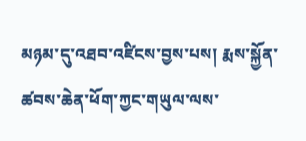མཉམ་དུ་འཐབ་འཛིངས་བྱས་པས། རྨས་སྐྱོན་ཚབས་ཆེན་ཕོག་ཀྱང་གཡུལ་ལས་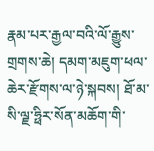རྣམ་པར་རྒྱལ་བའི་ལོ་རྒྱུས་གྲགས་ཆེ། དམག་མཇུག་ཕལ་ཆེར་རྫོགས་ལ་ཉེ་སྐབས། ཐོ་མ་སི་ལྗ་ཧྥིར་སོན་མཆོག་གི་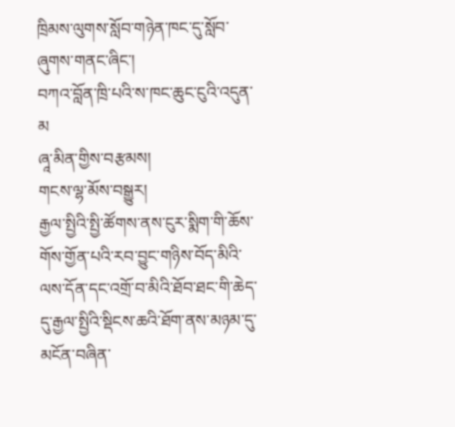ཁྲིམས་ལུགས་སློབ་གཉེན་ཁང་དུ་སློབ་ཞུགས་གནང་ཞིང་།
བཀའ་བློན་ཁྲི་པའི་ས་ཁང་ཆུང་ངུའི་འདུན་མ
ཞཱ་མིན་གྱིས་བརྩམས།
གངས་ལྷ་མོས་བསྒྱུར།
རྒྱལ་སྤྱིའི་སྤྱི་ཚོགས་ནས་ངུར་སྨིག་གི་ཆོས་གོས་གྱོན་པའི་རབ་བྱུང་གཉིས་བོད་མིའི་ལས་དོན་དང་འགྲོ་བ་མིའི་ཐོབ་ཐང་གི་ཆེད་དུ་རྒྱལ་སྤྱིའི་སྡིངས་ཆའི་ཐོག་ནས་མཉམ་དུ་མངོན་བཞིན་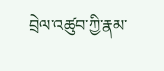བྲེལ་འཚུབ་ཀྱི་རྣམ་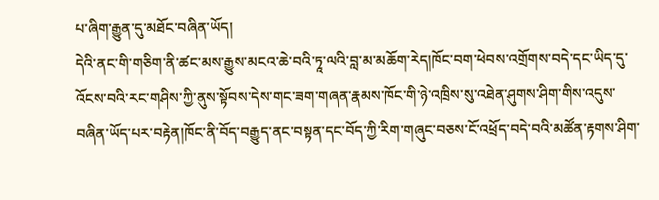པ་ཞིག་རྒྱུན་དུ་མཐོང་བཞིན་ཡོད།
དེའི་ནང་གི་གཅིག་ནི་ཚང་མས་རྒྱུས་མངའ་ཆེ་བའི་ཏཱ་ལའི་བླ་མ་མཆོག་རེད།ཁོང་བག་ཕེབས་འགྲོགས་བདེ་དང་ཡིད་དུ་འོངས་བའི་རང་གཤིས་ཀྱི་ནུས་སྟོབས་དེས་གང་ཟག་གཞན་རྣམས་ཁོང་གི་ཉེ་འཁྲིས་སུ་འཐེན་ཤུགས་ཤིག་གིས་འདུས་བཞིན་ཡོད་པར་བརྟེན།ཁོང་ནི་བོད་བརྒྱུད་ནང་བསྟན་དང་བོད་ཀྱི་རིག་གཞུང་བཅས་ངོ་འཕྲོད་བདེ་བའི་མཚོན་རྟགས་ཤིག་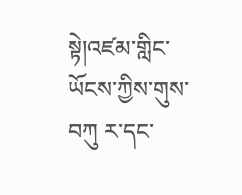སྟེ།འཛམ་གླིང་ཡོངས་ཀྱིས་གུས་བཀུ ར་དང་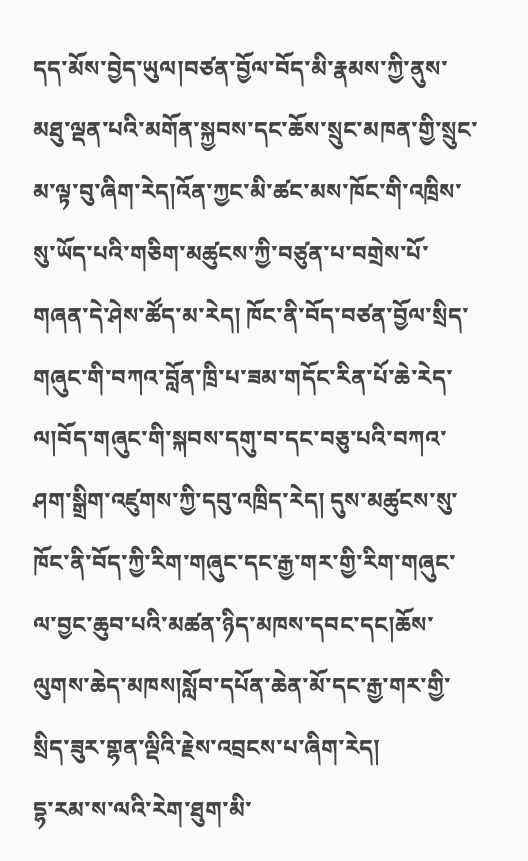དད་མོས་བྱེད་ཡུལ།བཙན་བྱོལ་བོད་མི་རྣམས་ཀྱི་ནུས་མཐུ་ལྡན་པའི་མགོན་སྐྱབས་དང་ཆོས་སྲུང་མཁན་གྱི་སྲུང་མ་ལྟ་བུ་ཞིག་རེད།འོན་ཀྱང་མི་ཚང་མས་ཁོང་གི་འཁྲིས་སུ་ཡོད་པའི་གཅིག་མཚུངས་ཀྱི་བཙུན་པ་བགྲེས་པོ་གཞན་དེ་ཤེས་ཚོད་མ་རེད། ཁོང་ནི་བོད་བཙན་བྱོལ་སྲིད་གཞུང་གི་བཀའ་བློན་ཁྲི་པ་ཟམ་གདོང་རིན་པོ་ཆེ་རེད་ལ།བོད་གཞུང་གི་སྐབས་དགུ་བ་དང་བཅུ་པའི་བཀའ་ཤག་སྒྲིག་འཛུགས་ཀྱི་དབུ་འཁྲིད་རེད། དུས་མཚུངས་སུ་ཁོང་ནི་བོད་ཀྱི་རིག་གཞུང་དང་རྒྱ་གར་གྱི་རིག་གཞུང་ལ་བྱང་ཆུབ་པའི་མཚན་ཉིད་མཁས་དབང་དང།ཆོས་ལུགས་ཆེད་མཁས།སློབ་དཔོན་ཆེན་མོ་དང་རྒྱ་གར་གྱི་སྲིད་ཟུར་གྷན་ལྡིའི་རྗེས་འབྲངས་པ་ཞིག་རེད།
དྷ་རམ་ས་ལའི་རེག་ཐུག་མི་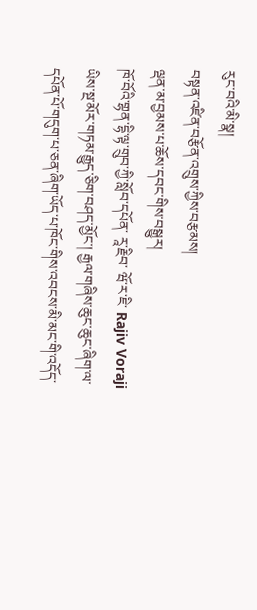རུང་བའི་མི་སྣ།
བསྟན་འཛིན་བརྩོན་འགྲུས་ཀྱིས་བརྩམས།
ལྡན་མ་བྱམས་པ་ཆོས་དབང་གིས་བསྒྱུར།
ཁོ་བོའི་གྷན་དྷི་ལྟ་གྲུབ་ཀྱི་སློབ་དཔོན་ རཱ་རྗིབ་ ཝོ་ར་ཇི་ Rajiv Voraji ཡིས་སྔ་མོར་གཏམ་རྒྱུད་ཅིག་བཤད་མྱོང་། རྒྱལ་གཞིས་ཆུང་ཆུང་ཞིག་ལ་དཔོན་པོ་གདུག་པ་ཅན་ཞིག་ཡོད་པ་ཁོང་གིས་འབངས་མི་མང་གི་འདོད་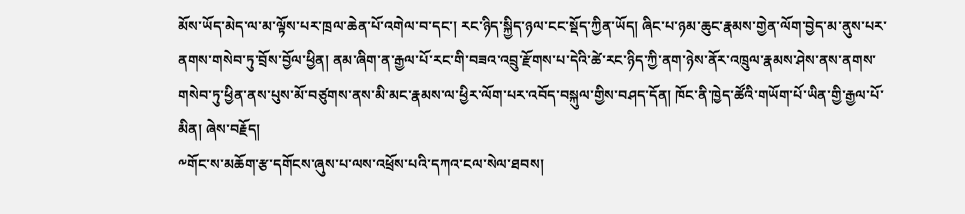མོས་ཡོད་མེད་ལ་མ་ལྟོས་པར་ཁྲལ་ཆེན་པོ་འགེལ་བ་དང་། རང་ཉིད་སྐྱིད་ཉལ་ངང་སྡོད་ཀྱིན་ཡོད། ཞིང་པ་ཉམ་ཆུང་རྣམས་གྱེན་ལོག་བྱེད་མ་ནུས་པར་ནགས་གསེབ་ཏུ་བྲོས་བྱོལ་ཕྱིན། ནམ་ཞིག་ན་རྒྱལ་པོ་རང་གི་བཟའ་འབྲུ་རྫོགས་པ་དེའི་ཚེ་རང་ཉིད་ཀྱི་ནག་ཉེས་ནོར་འཁྲུལ་རྣམས་ཤེས་ནས་ནགས་གསེབ་ཏུ་ཕྱིན་ནས་པུས་མོ་བཙུགས་ནས་མི་མང་རྣམས་ལ་ཕྱིར་ལོག་པར་འབོད་བསྐུལ་གྱིས་བཤད་དོན། ཁོང་ནི་ཁྱེད་ཚོའི་གཡོག་པོ་ཡིན་གྱི་རྒྱལ་པོ་མིན། ཞེས་བརྗོད།
༸གོང་ས་མཆོག་རྩ་དགོངས་ཞུས་པ་ལས་འཕྲོས་པའི་དཀའ་ངལ་སེལ་ཐབས།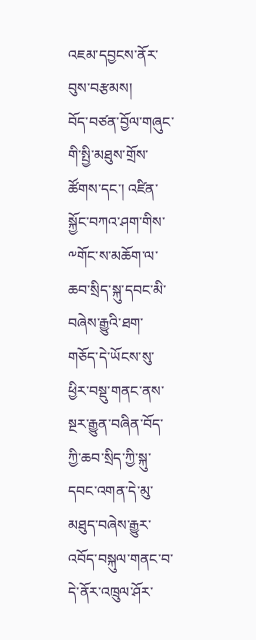འཇམ་དབྱངས་ནོར་བུས་བརྩམས།
བོད་བཙན་བྱོལ་གཞུང་གི་སྤྱི་མཐུས་གྲོས་ཚོགས་དང་། འཛིན་སྐྱོང་བཀའ་ཤག་གིས་༸གོང་ས་མཆོག་ལ་ཆབ་སྲིད་སྐུ་དབང་མི་བཞེས་རྒྱུའི་ཐག་གཅོད་དེ་ཡོངས་སུ་ཕྱིར་བསྡུ་གནང་ནས་སྔར་རྒྱུན་བཞིན་བོད་ཀྱི་ཆབ་སྲིད་ཀྱི་སྐུ་དབང་འགན་དེ་མུ་མཐུད་བཞེས་རྒྱུར་འབོད་བསྐུལ་གནང་བ་དེ་ནོར་འཁྲུལ་ཤོར་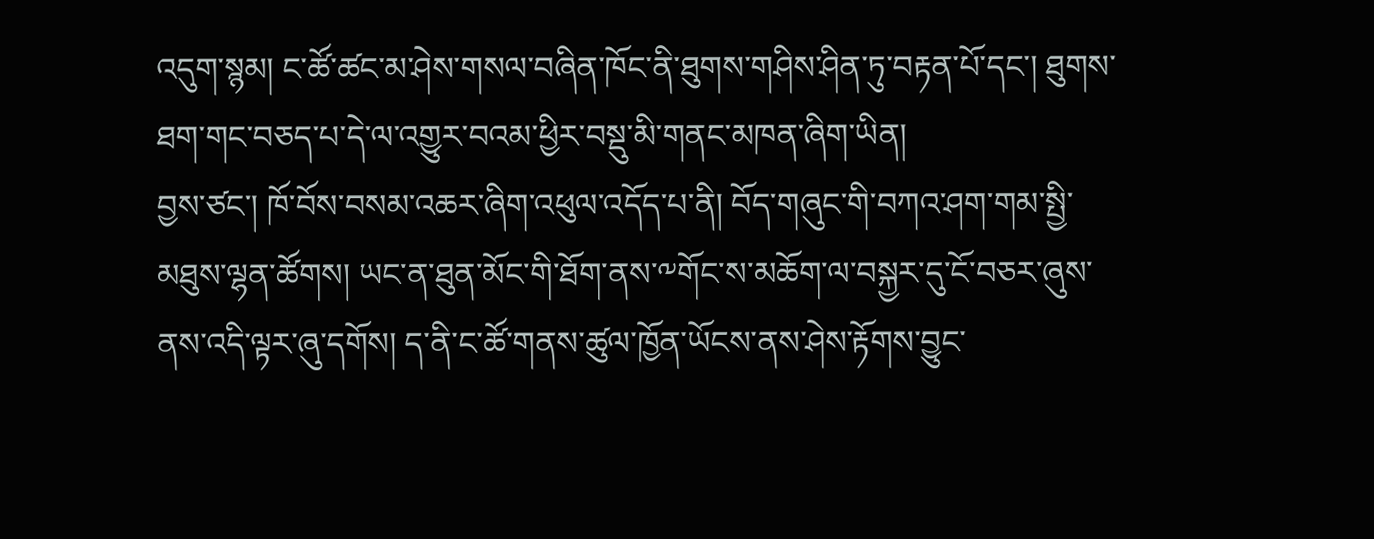འདུག་སྙམ། ང་ཚོ་ཚང་མ་ཤེས་གསལ་བཞིན་ཁོང་ནི་ཐུགས་གཤིས་ཤིན་ཏུ་བརྟན་པོ་དང་། ཐུགས་ཐག་གང་བཅད་པ་དེ་ལ་འགྱུར་བའམ་ཕྱིར་བསྡུ་མི་གནང་མཁན་ཞིག་ཡིན།
བྱས་ཙང་། ཁོ་བོས་བསམ་འཆར་ཞིག་འཕུལ་འདོད་པ་ནི། བོད་གཞུང་གི་བཀའ་ཤག་གམ་སྤྱི་མཐུས་ལྷན་ཚོགས། ཡང་ན་ཐུན་མོང་གི་ཐོག་ནས་༸གོང་ས་མཆོག་ལ་བསྐྱར་དུ་ངོ་བཅར་ཞུས་ནས་འདི་ལྟར་ཞུ་དགོས། ད་ནི་ང་ཚོ་གནས་ཚུལ་ཁྱོན་ཡོངས་ནས་ཤེས་རྟོགས་བྱུང་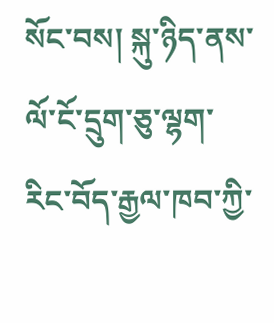སོང་བས། སྐུ་ཉིད་ནས་ལོ་ངོ་དྲུག་ཅུ་ལྷག་རིང་བོད་རྒྱལ་ཁབ་ཀྱི་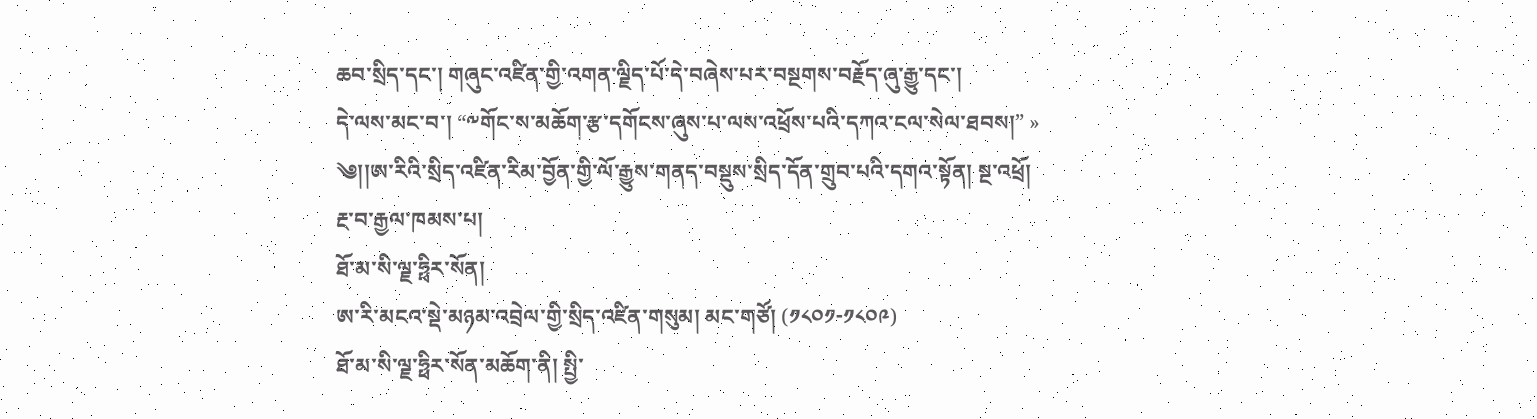ཆབ་སྲིད་དང་། གཞུང་འཛིན་གྱི་འགན་ལྗིད་པོ་དེ་བཞེས་པར་བསྔགས་བརྗོད་ཞུ་རྒྱུ་དང་།
དེ་ལས་མང་བ་། “༸གོང་ས་མཆོག་རྩ་དགོངས་ཞུས་པ་ལས་འཕྲོས་པའི་དཀའ་ངལ་སེལ་ཐབས།” »
༄།།ཨ་རིའི་སྲིད་འཛིན་རིམ་བྱོན་གྱི་ལོ་རྒྱུས་གནད་བསྡུས་སྲིད་དོན་གྲུབ་པའི་དགའ་སྟོན། སྔ་འཕྲོ།
རྔ་བ་རྒྱལ་ཁམས་པ།
ཐོ་མ་སི་ལྗ་ཧྥིར་སོན།
ཨ་རི་མངའ་སྡེ་མཉམ་འབྲེལ་གྱི་སྲིད་འཛིན་གསུམ། མང་གཙོ། (༡༨༠༡-༡༨༠༩)
ཐོ་མ་སི་ལྗ་ཧྥིར་སོན་མཆོག་ནི། སྤྱི་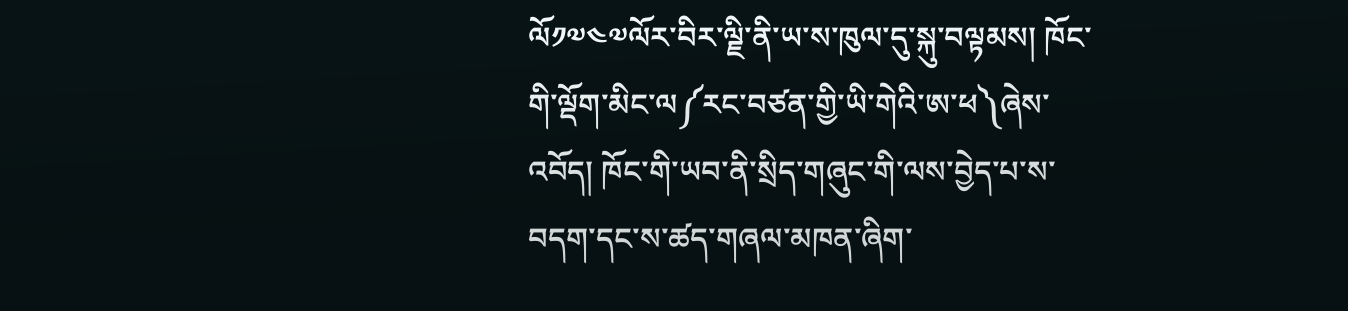ལོ༡༧༤༧ལོར་བིར་ལྗི་ནི་ཡ་ས་ཁུལ་དུ་སྐུ་བལྟམས། ཁོང་གི་ལྡོག་མིང་ལ༼རང་བཙན་གྱི་ཡི་གེའི་ཨ་ཕ༽ཞེས་འབོད། ཁོང་གི་ཡབ་ནི་སྲིད་གཞུང་གི་ལས་བྱེད་པ་ས་བདག་དང་ས་ཚད་གཞལ་མཁན་ཞིག་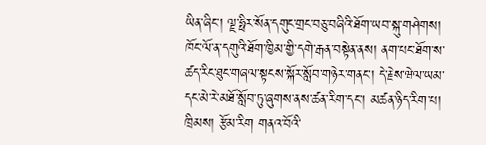ཡིན་ཞིང་། ལྗ་ཧྥིར་སོན་དགུང་གྲང་བཅུ་བཞིའི་ཐོག་ཡབ་སྐུ་གཤེགས། ཁོང་ལོ་ན་དགུའི་ཐོག་ཁྱིམ་གྱི་དགེ་རྒན་བསྟེན་ནས། ནག་པང་ཐོག་ས་ཚད་རིང་ཐུང་གཞལ་སྟངས་སྐོར་སློབ་གཉེར་གནང་། དེ་རྗེས་ཝེལ་ཡམ་དང་མེ་རེ་མཐོ་སློབ་ཏུ་ཞུགས་ནས་ཚན་རིག་དང་། མཚན་ཉིད་རིག་པ། ཁྲིམས། རྩོམ་རིག གནའ་བོའི་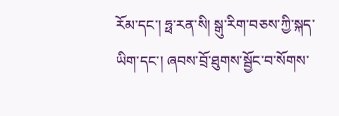རོམ་དང་། ཧྥ་རན་སི། སྒུ་རིག་བཅས་ཀྱི་སྐད་ཡིག་དང་། ཞབས་བྲོ་ཐུགས་སྦྱོང་བ་སོགས་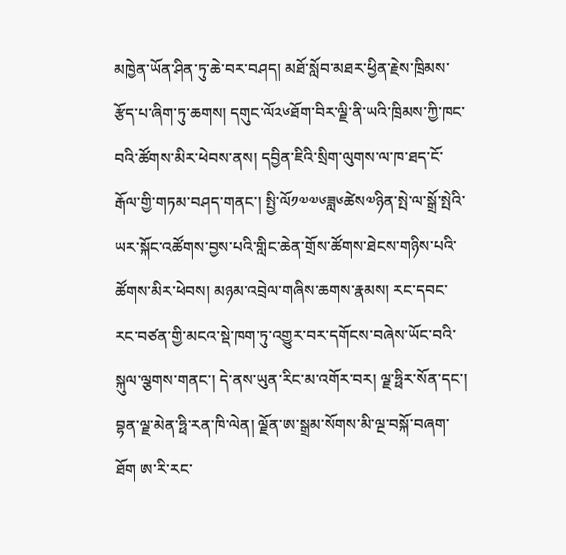མཁྱེན་ཡོན་ཤིན་ཏུ་ཆེ་བར་བཤད། མཐོ་སློབ་མཐར་ཕྱིན་རྗེས་ཁྲིམས་རྩོད་པ་ཞིག་ཏུ་ཆགས། དགུང་ལོ༢༦ཐོག་བིར་ལྗི་ནི་ཡའི་ཁྲིམས་ཀྱི་ཁང་བའི་ཚོགས་མིར་ཕེབས་ནས། དབྱིན་ཇིའི་སྲིག་ལུགས་ལ་ཁ་ཐད་ངོ་རྒོལ་གྱི་གཏམ་བཤད་གནང་། སྤྱི་ལོ༡༧༧༦ཟླ༦ཚེས༧ཉིན་སྤེ་ལ་སྒྲོ་སྤེའི་ཡར་སྐོང་འཚོགས་བྱས་པའི་གླིང་ཆེན་གྲོས་ཚོགས་ཐེངས་གཉིས་པའི་ཚོགས་མིར་ཕེབས། མཉམ་འབྲེལ་གཞིས་ཆགས་རྣམས། རང་དབང་རང་བཙན་གྱི་མངའ་སྡེ་ཁག་ཏུ་འགྱུར་བར་དགོངས་བཞེས་ཡོང་བའི་སྐུལ་ལྕགས་གནང་། དེ་ནས་ཡུན་རིང་མ་འགོར་བར། ལྗ་ཧྥིར་སོན་དང་། བྷན་ལྗ་མེན་ཧྥི་རན་ཁི་ལེན། ལྗོན་ཨ་སྒྲམ་སོགས་མི་ལྔ་བསྐོ་བཞག་ཐོག ཨ་རི་རང་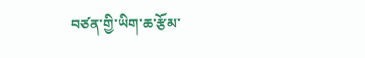བཙན་གྱི་ཡིག་ཆ་རྩོམ་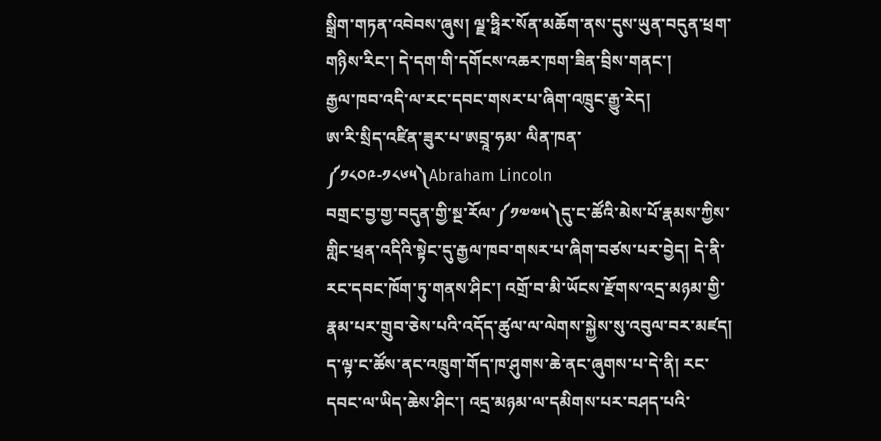སྒྲིག་གཏན་འབེབས་ཞུས། ལྗ་ཧྥིར་སོན་མཆོག་ནས་དུས་ཡུན་བདུན་ཕྲག་གཉིས་རིང་། དེ་དག་གི་དགོངས་འཆར་ཁག་ཟིན་བྲིས་གནང་།
རྒྱལ་ཁབ་འདི་ལ་རང་དབང་གསར་པ་ཞིག་འཁྲུང་རྒྱུ་རེད།
ཨ་རི་སྲིད་འཛིན་ཟུར་པ་ཨབྲཱ་ཧམ་ ལིན་ཁན་ ༼༡༨༠༩-༡༨༦༥༽Abraham Lincoln
བགྲང་བྱ་གྱ་བདུན་གྱི་སྔ་རོལ་༼༡༧༧༥༽དུ་ང་ཚོའི་མེས་པོ་རྣམས་ཀྱིས་གླིང་ཕྲན་འདིའི་སྟེང་དུ་རྒྱལ་ཁབ་གསར་པ་ཞིག་བཙས་པར་བྱེད། དེ་ནི་རང་དབང་ཁོག་ཏུ་གནས་ཤིང་། འགྲོ་བ་མི་ཡོངས་རྫོགས་འདྲ་མཉམ་གྱི་རྣམ་པར་གྲུབ་ཅེས་པའི་འདོད་ཚུལ་ལ་ལེགས་སྐྱེས་སུ་འབུལ་བར་མཛད།
ད་ལྟ་ང་ཚོས་ནང་འཁྲུག་གོད་ཁ་ཤུགས་ཆེ་ནང་ཞུགས་པ་དེ་ནི། རང་དབང་ལ་ཡིད་ཆེས་ཤིང་། འདྲ་མཉམ་ལ་དམིགས་པར་བཤད་པའི་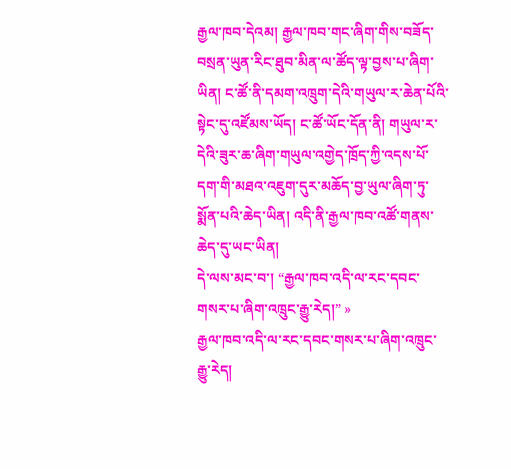རྒྱལ་ཁབ་དེའམ། རྒྱལ་ཁབ་གང་ཞིག་གིས་བཟོད་བསྲན་ཡུན་རིང་ཐུབ་མིན་ལ་ཚོད་ལྟ་བྱས་པ་ཞིག་ཡིན། ང་ཚོ་ནི་དམག་འཁྲུག་དེའི་གཡུལ་ར་ཆེན་པོའི་སྟེང་དུ་འཛོམས་ཡོད། ང་ཚོ་ཡོང་དོན་ནི། གཡུལ་ར་དེའི་ཟུར་ཆ་ཞིག་གཡུལ་འགྱེད་ཁྲོད་ཀྱི་འདས་པོ་དག་གི་མཐའ་འཇུག་དུར་མཆོད་བྱ་ཡུལ་ཞིག་ཏུ་སྨོན་པའི་ཆེད་ཡིན། འདི་ནི་རྒྱལ་ཁབ་འཚོ་གནས་ཆེད་དུ་ཡང་ཡིན།
དེ་ལས་མང་བ་། “རྒྱལ་ཁབ་འདི་ལ་རང་དབང་གསར་པ་ཞིག་འཁྲུང་རྒྱུ་རེད།” »
རྒྱལ་ཁབ་འདི་ལ་རང་དབང་གསར་པ་ཞིག་འཁྲུང་རྒྱུ་རེད།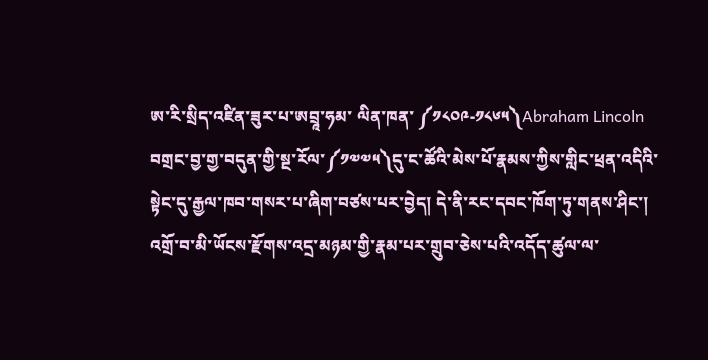ཨ་རི་སྲིད་འཛིན་ཟུར་པ་ཨབྲཱ་ཧམ་ ལིན་ཁན་ ༼༡༨༠༩-༡༨༦༥༽Abraham Lincoln
བགྲང་བྱ་གྱ་བདུན་གྱི་སྔ་རོལ་༼༡༧༧༥༽དུ་ང་ཚོའི་མེས་པོ་རྣམས་ཀྱིས་གླིང་ཕྲན་འདིའི་སྟེང་དུ་རྒྱལ་ཁབ་གསར་པ་ཞིག་བཙས་པར་བྱེད། དེ་ནི་རང་དབང་ཁོག་ཏུ་གནས་ཤིང་། འགྲོ་བ་མི་ཡོངས་རྫོགས་འདྲ་མཉམ་གྱི་རྣམ་པར་གྲུབ་ཅེས་པའི་འདོད་ཚུལ་ལ་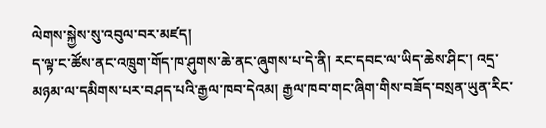ལེགས་སྐྱེས་སུ་འབུལ་བར་མཛད།
ད་ལྟ་ང་ཚོས་ནང་འཁྲུག་གོད་ཁ་ཤུགས་ཆེ་ནང་ཞུགས་པ་དེ་ནི། རང་དབང་ལ་ཡིད་ཆེས་ཤིང་། འདྲ་མཉམ་ལ་དམིགས་པར་བཤད་པའི་རྒྱལ་ཁབ་དེའམ། རྒྱལ་ཁབ་གང་ཞིག་གིས་བཟོད་བསྲན་ཡུན་རིང་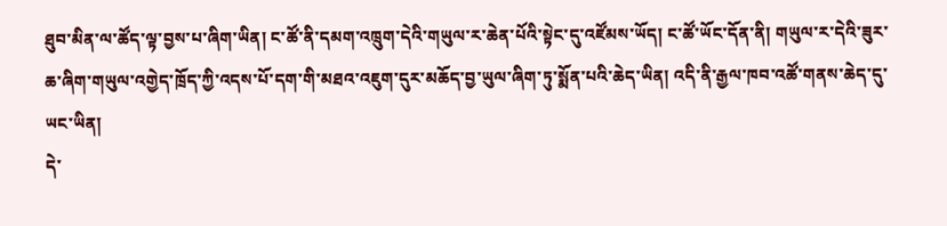ཐུབ་མིན་ལ་ཚོད་ལྟ་བྱས་པ་ཞིག་ཡིན། ང་ཚོ་ནི་དམག་འཁྲུག་དེའི་གཡུལ་ར་ཆེན་པོའི་སྟེང་དུ་འཛོམས་ཡོད། ང་ཚོ་ཡོང་དོན་ནི། གཡུལ་ར་དེའི་ཟུར་ཆ་ཞིག་གཡུལ་འགྱེད་ཁྲོད་ཀྱི་འདས་པོ་དག་གི་མཐའ་འཇུག་དུར་མཆོད་བྱ་ཡུལ་ཞིག་ཏུ་སྨོན་པའི་ཆེད་ཡིན། འདི་ནི་རྒྱལ་ཁབ་འཚོ་གནས་ཆེད་དུ་ཡང་ཡིན།
དེ་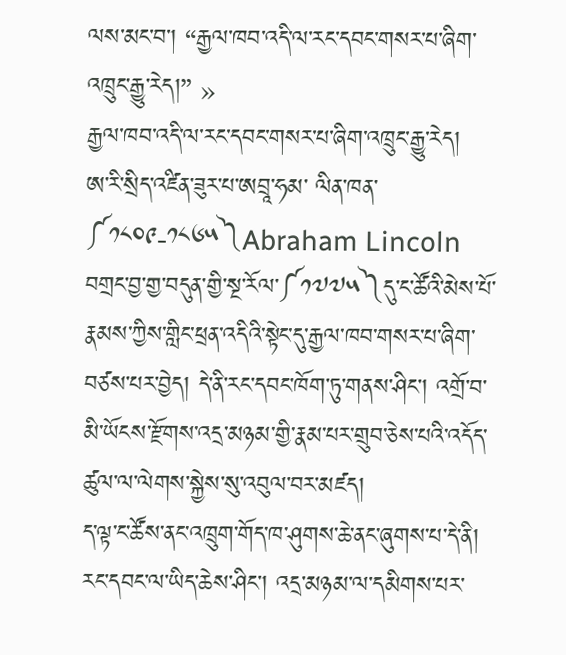ལས་མང་བ་། “རྒྱལ་ཁབ་འདི་ལ་རང་དབང་གསར་པ་ཞིག་འཁྲུང་རྒྱུ་རེད།” »
རྒྱལ་ཁབ་འདི་ལ་རང་དབང་གསར་པ་ཞིག་འཁྲུང་རྒྱུ་རེད།
ཨ་རི་སྲིད་འཛིན་ཟུར་པ་ཨབྲཱ་ཧམ་ ལིན་ཁན་ ༼༡༨༠༩-༡༨༦༥༽Abraham Lincoln
བགྲང་བྱ་གྱ་བདུན་གྱི་སྔ་རོལ་༼༡༧༧༥༽དུ་ང་ཚོའི་མེས་པོ་རྣམས་ཀྱིས་གླིང་ཕྲན་འདིའི་སྟེང་དུ་རྒྱལ་ཁབ་གསར་པ་ཞིག་བཙས་པར་བྱེད། དེ་ནི་རང་དབང་ཁོག་ཏུ་གནས་ཤིང་། འགྲོ་བ་མི་ཡོངས་རྫོགས་འདྲ་མཉམ་གྱི་རྣམ་པར་གྲུབ་ཅེས་པའི་འདོད་ཚུལ་ལ་ལེགས་སྐྱེས་སུ་འབུལ་བར་མཛད།
ད་ལྟ་ང་ཚོས་ནང་འཁྲུག་གོད་ཁ་ཤུགས་ཆེ་ནང་ཞུགས་པ་དེ་ནི། རང་དབང་ལ་ཡིད་ཆེས་ཤིང་། འདྲ་མཉམ་ལ་དམིགས་པར་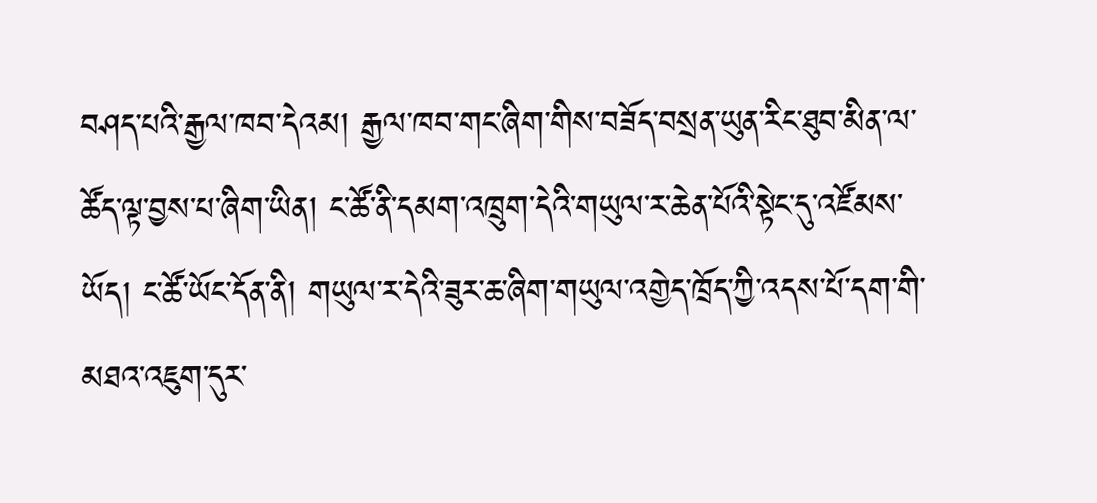བཤད་པའི་རྒྱལ་ཁབ་དེའམ། རྒྱལ་ཁབ་གང་ཞིག་གིས་བཟོད་བསྲན་ཡུན་རིང་ཐུབ་མིན་ལ་ཚོད་ལྟ་བྱས་པ་ཞིག་ཡིན། ང་ཚོ་ནི་དམག་འཁྲུག་དེའི་གཡུལ་ར་ཆེན་པོའི་སྟེང་དུ་འཛོམས་ཡོད། ང་ཚོ་ཡོང་དོན་ནི། གཡུལ་ར་དེའི་ཟུར་ཆ་ཞིག་གཡུལ་འགྱེད་ཁྲོད་ཀྱི་འདས་པོ་དག་གི་མཐའ་འཇུག་དུར་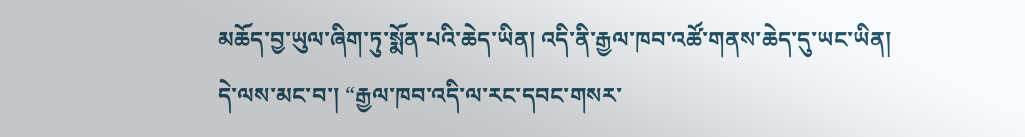མཆོད་བྱ་ཡུལ་ཞིག་ཏུ་སྨོན་པའི་ཆེད་ཡིན། འདི་ནི་རྒྱལ་ཁབ་འཚོ་གནས་ཆེད་དུ་ཡང་ཡིན།
དེ་ལས་མང་བ་། “རྒྱལ་ཁབ་འདི་ལ་རང་དབང་གསར་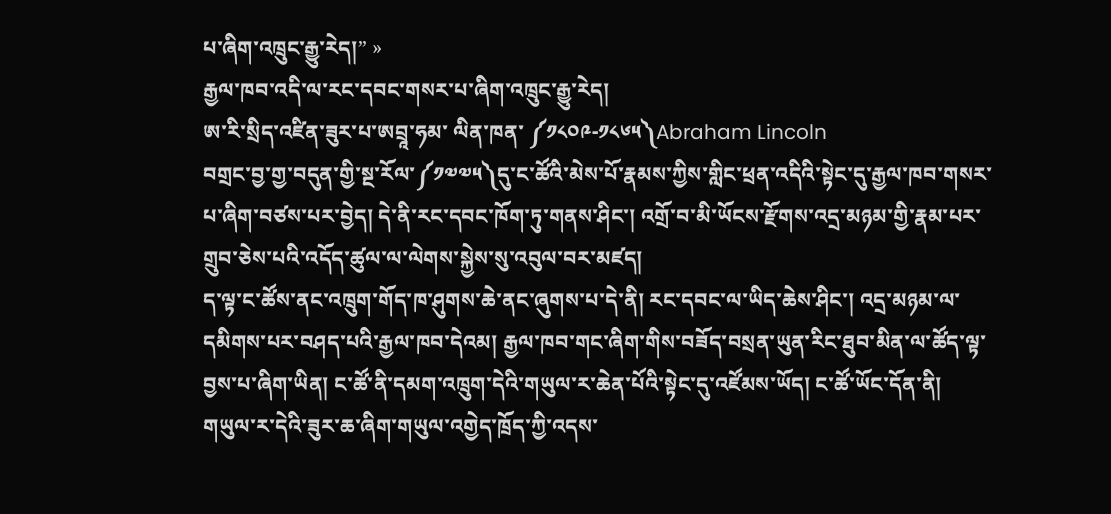པ་ཞིག་འཁྲུང་རྒྱུ་རེད།” »
རྒྱལ་ཁབ་འདི་ལ་རང་དབང་གསར་པ་ཞིག་འཁྲུང་རྒྱུ་རེད།
ཨ་རི་སྲིད་འཛིན་ཟུར་པ་ཨབྲཱ་ཧམ་ ལིན་ཁན་ ༼༡༨༠༩-༡༨༦༥༽Abraham Lincoln
བགྲང་བྱ་གྱ་བདུན་གྱི་སྔ་རོལ་༼༡༧༧༥༽དུ་ང་ཚོའི་མེས་པོ་རྣམས་ཀྱིས་གླིང་ཕྲན་འདིའི་སྟེང་དུ་རྒྱལ་ཁབ་གསར་པ་ཞིག་བཙས་པར་བྱེད། དེ་ནི་རང་དབང་ཁོག་ཏུ་གནས་ཤིང་། འགྲོ་བ་མི་ཡོངས་རྫོགས་འདྲ་མཉམ་གྱི་རྣམ་པར་གྲུབ་ཅེས་པའི་འདོད་ཚུལ་ལ་ལེགས་སྐྱེས་སུ་འབུལ་བར་མཛད།
ད་ལྟ་ང་ཚོས་ནང་འཁྲུག་གོད་ཁ་ཤུགས་ཆེ་ནང་ཞུགས་པ་དེ་ནི། རང་དབང་ལ་ཡིད་ཆེས་ཤིང་། འདྲ་མཉམ་ལ་དམིགས་པར་བཤད་པའི་རྒྱལ་ཁབ་དེའམ། རྒྱལ་ཁབ་གང་ཞིག་གིས་བཟོད་བསྲན་ཡུན་རིང་ཐུབ་མིན་ལ་ཚོད་ལྟ་བྱས་པ་ཞིག་ཡིན། ང་ཚོ་ནི་དམག་འཁྲུག་དེའི་གཡུལ་ར་ཆེན་པོའི་སྟེང་དུ་འཛོམས་ཡོད། ང་ཚོ་ཡོང་དོན་ནི། གཡུལ་ར་དེའི་ཟུར་ཆ་ཞིག་གཡུལ་འགྱེད་ཁྲོད་ཀྱི་འདས་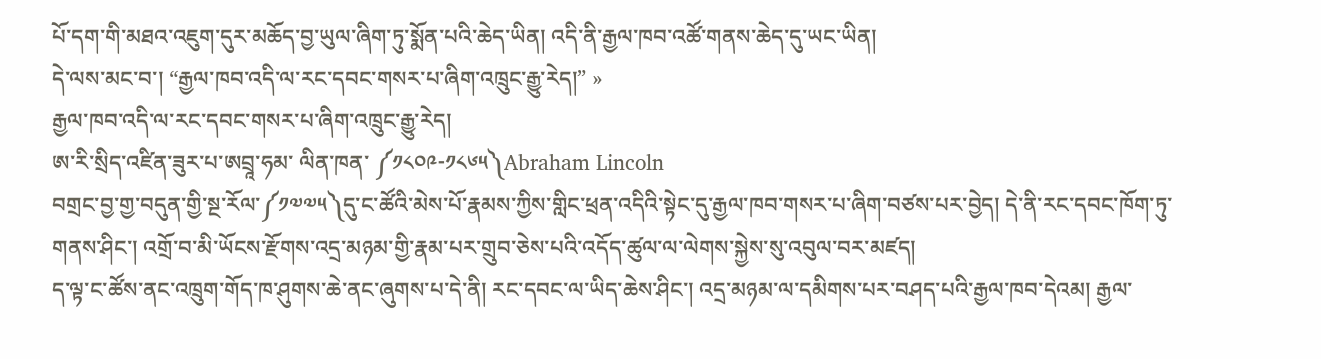པོ་དག་གི་མཐའ་འཇུག་དུར་མཆོད་བྱ་ཡུལ་ཞིག་ཏུ་སྨོན་པའི་ཆེད་ཡིན། འདི་ནི་རྒྱལ་ཁབ་འཚོ་གནས་ཆེད་དུ་ཡང་ཡིན།
དེ་ལས་མང་བ་། “རྒྱལ་ཁབ་འདི་ལ་རང་དབང་གསར་པ་ཞིག་འཁྲུང་རྒྱུ་རེད།” »
རྒྱལ་ཁབ་འདི་ལ་རང་དབང་གསར་པ་ཞིག་འཁྲུང་རྒྱུ་རེད།
ཨ་རི་སྲིད་འཛིན་ཟུར་པ་ཨབྲཱ་ཧམ་ ལིན་ཁན་ ༼༡༨༠༩-༡༨༦༥༽Abraham Lincoln
བགྲང་བྱ་གྱ་བདུན་གྱི་སྔ་རོལ་༼༡༧༧༥༽དུ་ང་ཚོའི་མེས་པོ་རྣམས་ཀྱིས་གླིང་ཕྲན་འདིའི་སྟེང་དུ་རྒྱལ་ཁབ་གསར་པ་ཞིག་བཙས་པར་བྱེད། དེ་ནི་རང་དབང་ཁོག་ཏུ་གནས་ཤིང་། འགྲོ་བ་མི་ཡོངས་རྫོགས་འདྲ་མཉམ་གྱི་རྣམ་པར་གྲུབ་ཅེས་པའི་འདོད་ཚུལ་ལ་ལེགས་སྐྱེས་སུ་འབུལ་བར་མཛད།
ད་ལྟ་ང་ཚོས་ནང་འཁྲུག་གོད་ཁ་ཤུགས་ཆེ་ནང་ཞུགས་པ་དེ་ནི། རང་དབང་ལ་ཡིད་ཆེས་ཤིང་། འདྲ་མཉམ་ལ་དམིགས་པར་བཤད་པའི་རྒྱལ་ཁབ་དེའམ། རྒྱལ་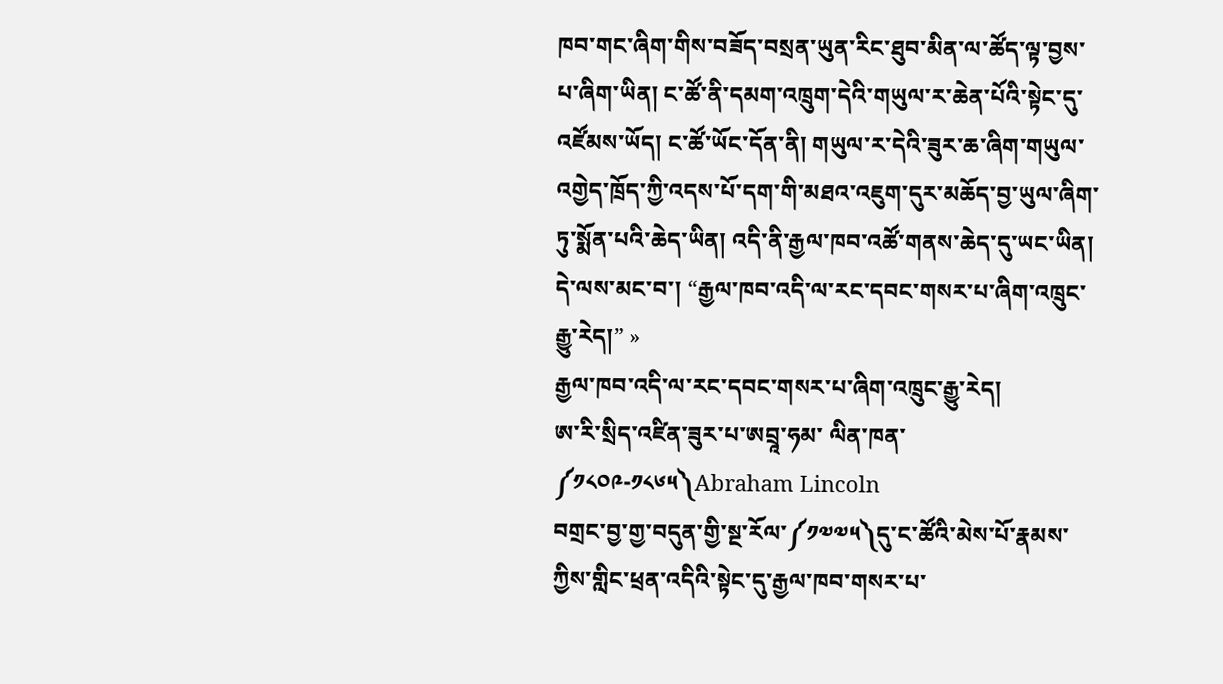ཁབ་གང་ཞིག་གིས་བཟོད་བསྲན་ཡུན་རིང་ཐུབ་མིན་ལ་ཚོད་ལྟ་བྱས་པ་ཞིག་ཡིན། ང་ཚོ་ནི་དམག་འཁྲུག་དེའི་གཡུལ་ར་ཆེན་པོའི་སྟེང་དུ་འཛོམས་ཡོད། ང་ཚོ་ཡོང་དོན་ནི། གཡུལ་ར་དེའི་ཟུར་ཆ་ཞིག་གཡུལ་འགྱེད་ཁྲོད་ཀྱི་འདས་པོ་དག་གི་མཐའ་འཇུག་དུར་མཆོད་བྱ་ཡུལ་ཞིག་ཏུ་སྨོན་པའི་ཆེད་ཡིན། འདི་ནི་རྒྱལ་ཁབ་འཚོ་གནས་ཆེད་དུ་ཡང་ཡིན།
དེ་ལས་མང་བ་། “རྒྱལ་ཁབ་འདི་ལ་རང་དབང་གསར་པ་ཞིག་འཁྲུང་རྒྱུ་རེད།” »
རྒྱལ་ཁབ་འདི་ལ་རང་དབང་གསར་པ་ཞིག་འཁྲུང་རྒྱུ་རེད།
ཨ་རི་སྲིད་འཛིན་ཟུར་པ་ཨབྲཱ་ཧམ་ ལིན་ཁན་ ༼༡༨༠༩-༡༨༦༥༽Abraham Lincoln
བགྲང་བྱ་གྱ་བདུན་གྱི་སྔ་རོལ་༼༡༧༧༥༽དུ་ང་ཚོའི་མེས་པོ་རྣམས་ཀྱིས་གླིང་ཕྲན་འདིའི་སྟེང་དུ་རྒྱལ་ཁབ་གསར་པ་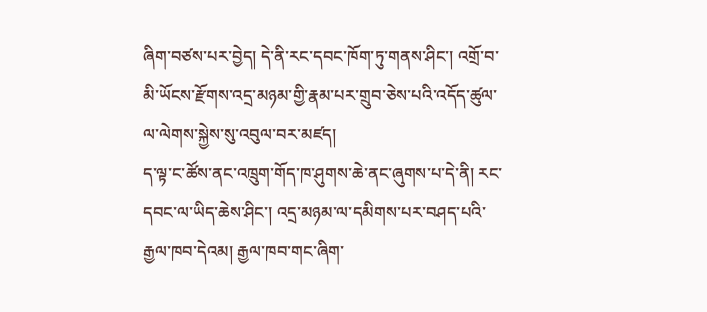ཞིག་བཙས་པར་བྱེད། དེ་ནི་རང་དབང་ཁོག་ཏུ་གནས་ཤིང་། འགྲོ་བ་མི་ཡོངས་རྫོགས་འདྲ་མཉམ་གྱི་རྣམ་པར་གྲུབ་ཅེས་པའི་འདོད་ཚུལ་ལ་ལེགས་སྐྱེས་སུ་འབུལ་བར་མཛད།
ད་ལྟ་ང་ཚོས་ནང་འཁྲུག་གོད་ཁ་ཤུགས་ཆེ་ནང་ཞུགས་པ་དེ་ནི། རང་དབང་ལ་ཡིད་ཆེས་ཤིང་། འདྲ་མཉམ་ལ་དམིགས་པར་བཤད་པའི་རྒྱལ་ཁབ་དེའམ། རྒྱལ་ཁབ་གང་ཞིག་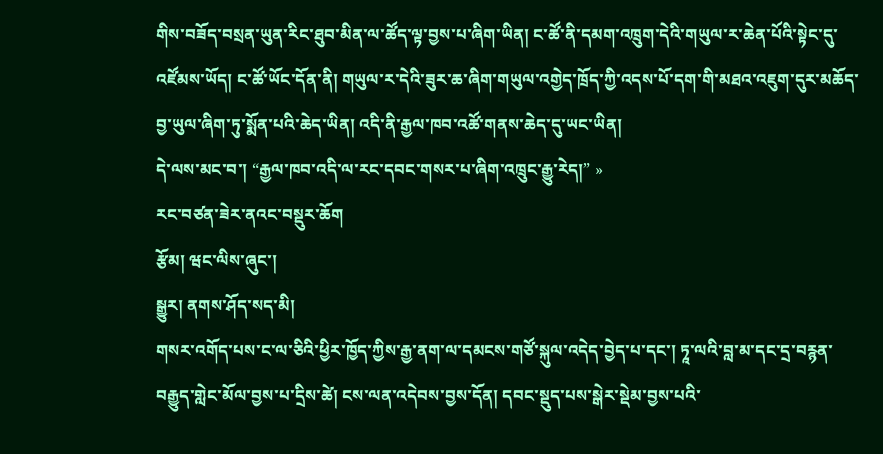གིས་བཟོད་བསྲན་ཡུན་རིང་ཐུབ་མིན་ལ་ཚོད་ལྟ་བྱས་པ་ཞིག་ཡིན། ང་ཚོ་ནི་དམག་འཁྲུག་དེའི་གཡུལ་ར་ཆེན་པོའི་སྟེང་དུ་འཛོམས་ཡོད། ང་ཚོ་ཡོང་དོན་ནི། གཡུལ་ར་དེའི་ཟུར་ཆ་ཞིག་གཡུལ་འགྱེད་ཁྲོད་ཀྱི་འདས་པོ་དག་གི་མཐའ་འཇུག་དུར་མཆོད་བྱ་ཡུལ་ཞིག་ཏུ་སྨོན་པའི་ཆེད་ཡིན། འདི་ནི་རྒྱལ་ཁབ་འཚོ་གནས་ཆེད་དུ་ཡང་ཡིན།
དེ་ལས་མང་བ་། “རྒྱལ་ཁབ་འདི་ལ་རང་དབང་གསར་པ་ཞིག་འཁྲུང་རྒྱུ་རེད།” »
རང་བཙན་ཟེར་ནའང་བསྡུར་ཆོག
རྩོམ། ཝང་ལིས་ཞུང་།
སྒྱུར། ནགས་ཤོད་སད་མི།
གསར་འགོད་པས་ང་ལ་ཅིའི་ཕྱིར་ཁྱོད་ཀྱིས་རྒྱ་ནག་ལ་དམངས་གཙོ་སྐུལ་འདེད་བྱེད་པ་དང་། ཏཱ་ལའི་བླ་མ་དང་དྲ་བརྙན་བརྒྱུད་གླེང་མོལ་བྱས་པ་དྲིས་ཚེ། ངས་ལན་འདེབས་བྱས་དོན། དབང་སྡུད་པས་སྒེར་སྡེམ་བྱས་པའི་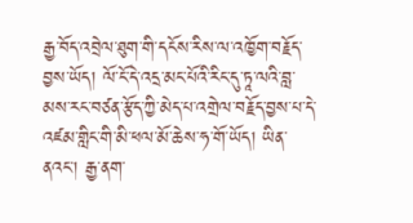རྒྱ་བོད་འབྲེལ་ཐུག་གི་དངོས་རིས་ལ་འཁྱོག་བརྗོད་བྱས་ཡོད། ལོ་ངོ་དེ་འདྲ་མང་པོའི་རིང་དུ་ཏཱ་ལའི་བླ་མས་རང་བཙན་རྩོད་ཀྱི་མེད་པ་འགྲེལ་བརྗོད་བྱས་པ་དེ་འཛམ་གླིང་གི་མི་ཕལ་མོ་ཆེས་ཧ་གོ་ཡོད། ཡིན་ནའང་། རྒྱ་ནག་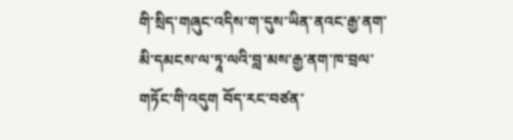གི་སྲིད་གཞུང་འདིས་ག་དུས་ཡིན་ནའང་རྒྱ་ནག་མི་དམངས་ལ་ཏཱ་ལའི་བླ་མས་རྒྱ་ནག་ཁ་བྲལ་གཏོང་གི་འདུག བོད་རང་བཙན་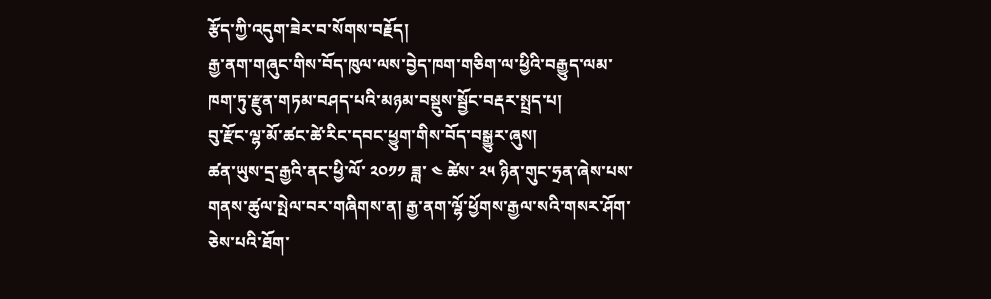རྩོད་ཀྱི་འདུག་ཟེར་བ་སོགས་བརྗོད།
རྒྱ་ནག་གཞུང་གིས་བོད་ཁུལ་ལས་བྱེད་ཁག་གཅིག་ལ་ཕྱིའི་བརྒྱུད་ལམ་ཁག་ཏུ་རྫུན་གཏམ་བཤད་པའི་མཉམ་བསྡུས་སྦྱོང་བརྡར་སྤྲད་པ།
བུ་རྫོང་ལྷ་མོ་ཚང་ཚེ་རིང་དབང་ཕྱུག་གིས་བོད་བསྒྱུར་ཞུས།
ཚན་ཡུས་དྲ་རྒྱའི་ནང་ཕྱི་ལོ་ ༢༠༡༡ ཟླ་ ༤ ཚེས་ ༢༥ ཉིན་གུང་ཧྲན་ཞེས་པས་གནས་ཚུལ་སྤེལ་བར་གཞིགས་ན། རྒྱ་ནག་ལྷོ་ཕྱོགས་རྒྱལ་སའི་གསར་ཤོག་ཅེས་པའི་ཐོག་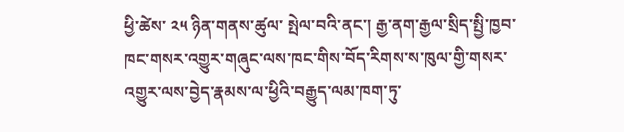ཕྱི་ཚེས་ ༢༥ ཉིན་གནས་ཚུལ་ སྤེལ་བའི་ནང་། རྒྱ་ནག་རྒྱལ་སྲིད་སྤྱི་ཁྱབ་ཁང་གསར་འགྱུར་གཞུང་ལས་ཁང་གིས་བོད་རིགས་ས་ཁུལ་གྱི་གསར་འགྱུར་ལས་བྱེད་རྣམས་ལ་ཕྱིའི་བརྒྱུད་ལམ་ཁག་ཏུ་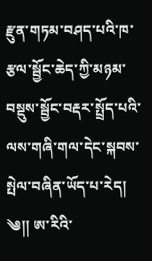རྫུན་གཏམ་བཤད་པའི་ཁ་རྩལ་སྦྱོང་ཆེད་ཀྱི་མཉམ་བསྡུས་སྦྱོང་བརྡར་སྤྲོད་པའི་ལས་གཞི་གལ་དེང་སྐབས་སྤེལ་བཞིན་ཡོད་པ་རེད།
༄།། ཨ་རིའི་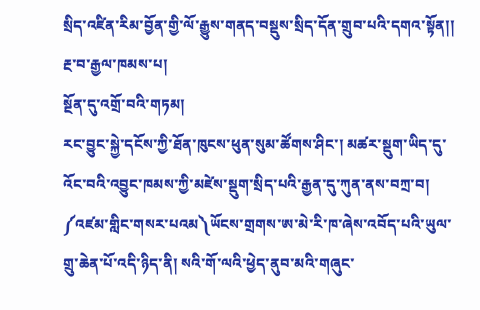སྲིད་འཛིན་རིམ་བྱོན་གྱི་ལོ་རྒྱུས་གནད་བསྡུས་སྲིད་དོན་གྲུབ་པའི་དགའ་སྟོན།།
རྔ་བ་རྒྱལ་ཁམས་པ།
སྔོན་དུ་འགྲོ་བའི་གཏམ།
རང་བྱུང་སྐྱེ་དངོས་ཀྱི་ཐོན་ཁུངས་ཕུན་སུམ་ཚོགས་ཤིང་། མཚར་སྡུག་ཡིད་དུ་འོང་བའི་འབྱུང་ཁམས་ཀྱི་མཛེས་སྡུག་སྲིད་པའི་རྒྱན་དུ་ཀུན་ནས་བཀྲ་བ། ༼འཛམ་གླིང་གསར་པའམ༽ཡོངས་གྲགས་ཨ་མེ་རི་ཁ་ཞེས་འབོད་པའི་ཡུལ་གྲུ་ཆེན་པོ་འདི་ཉིད་ནི། སའི་གོ་ལའི་ཕྱེད་ནུབ་མའི་གཞུང་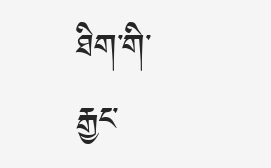ཐིག་གི་རྒྱང་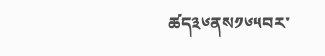ཚད༣༦ནས༡༦༥བར་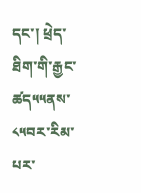དང་། ཕྲེད་ཐིག་གི་རྒྱང་ཚད༥༥ནས་༨༥བར་རིམ་པར་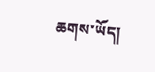ཆགས་ཡོད།